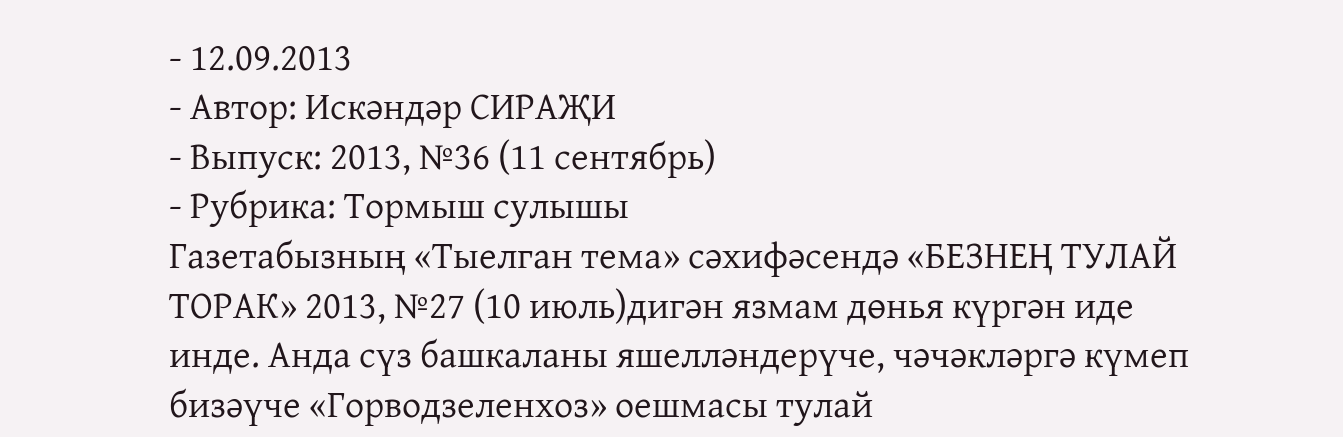- 12.09.2013
- Автор: Искәндәр СИРАҖИ
- Выпуск: 2013, №36 (11 сентябрь)
- Рубрика: Тормыш сулышы
Газетабызның «Тыелган тема» сәхифәсендә «БЕЗНЕҢ ТУЛАЙ ТОРАК» 2013, №27 (10 июль)дигән язмам дөнья күргән иде инде. Анда сүз башкаланы яшелләндерүче, чәчәкләргә күмеп бизәүче «Горводзеленхоз» оешмасы тулай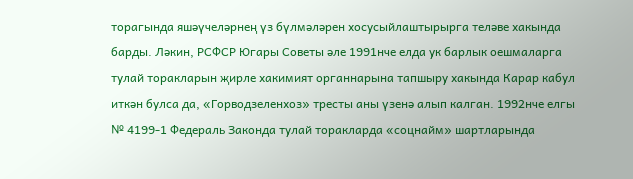торагында яшәүчеләрнең үз бүлмәләрен хосусыйлаштырырга теләве хакында барды. Ләкин, РСФСР Югары Советы әле 1991нче елда ук барлык оешмаларга тулай торакларын җирле хакимият органнарына тапшыру хакында Карар кабул иткән булса да, «Горводзеленхоз» тресты аны үзенә алып калган. 1992нче елгы № 4199-1 Федераль Законда тулай торакларда «соцнайм» шартларында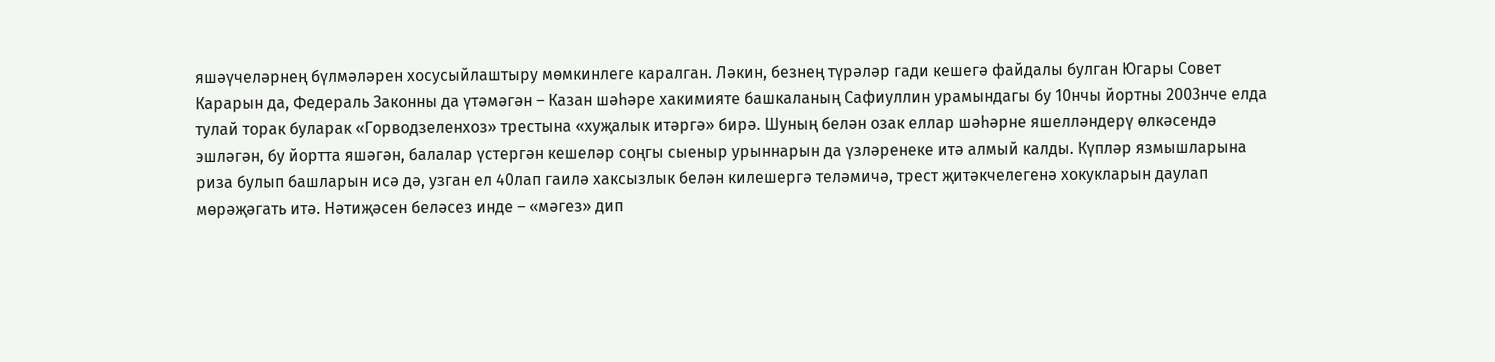яшәүчеләрнең бүлмәләрен хосусыйлаштыру мөмкинлеге каралган. Ләкин, безнең түрәләр гади кешегә файдалы булган Югары Совет Карарын да, Федераль Законны да үтәмәгән – Казан шәһәре хакимияте башкаланың Сафиуллин урамындагы бу 10нчы йортны 2003нче елда тулай торак буларак «Горводзеленхоз» трестына «хуҗалык итәргә» бирә. Шуның белән озак еллар шәһәрне яшелләндерү өлкәсендә эшләгән, бу йортта яшәгән, балалар үстергән кешеләр соңгы сыеныр урыннарын да үзләренеке итә алмый калды. Күпләр язмышларына риза булып башларын исә дә, узган ел 40лап гаилә хаксызлык белән килешергә теләмичә, трест җитәкчелегенә хокукларын даулап мөрәҗәгать итә. Нәтиҗәсен беләсез инде – «мәгез» дип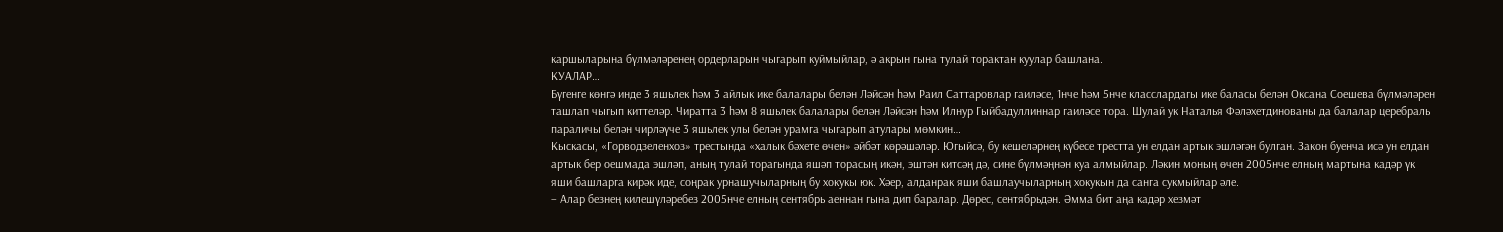каршыларына бүлмәләренең ордерларын чыгарып куймыйлар, ә акрын гына тулай торактан куулар башлана.
КУАЛАР…
Бүгенге көнгә инде 3 яшьлек һәм 3 айлык ике балалары белән Ләйсән һәм Раил Саттаровлар гаиләсе, 1нче һәм 5нче класслардагы ике баласы белән Оксана Соешева бүлмәләрен ташлап чыгып киттеләр. Чиратта 3 һәм 8 яшьлек балалары белән Ләйсән һәм Илнур Гыйбадуллиннар гаиләсе тора. Шулай ук Наталья Фәләхетдинованы да балалар церебраль параличы белән чирләүче 3 яшьлек улы белән урамга чыгарып атулары мөмкин…
Кыскасы, «Горводзеленхоз» трестында «халык бәхете өчен» әйбәт көрәшәләр. Югыйсә, бу кешеләрнең күбесе трестта ун елдан артык эшләгән булган. Закон буенча исә ун елдан артык бер оешмада эшләп, аның тулай торагында яшәп торасың икән, эштән китсәң дә, сине бүлмәңнән куа алмыйлар. Ләкин моның өчен 2005нче елның мартына кадәр үк яши башларга кирәк иде, соңрак урнашучыларның бу хокукы юк. Хәер, алданрак яши башлаучыларның хокукын да санга сукмыйлар әле.
– Алар безнең килешүләребез 2005нче елның сентябрь аеннан гына дип баралар. Дөрес, сентябрьдән. Әмма бит аңа кадәр хезмәт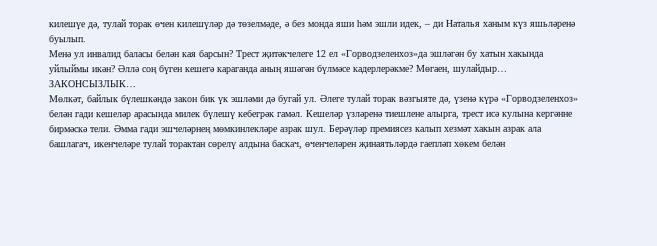килешүе дә, тулай торак өчен килешүләр дә төзелмәде, ә без монда яши һәм эшли идек, – ди Наталья ханым күз яшьләренә буылып.
Менә ул инвалид баласы белән кая барсын? Трест җитәкчелеге 12 ел «Горводзеленхоз»да эшләгән бу хатын хакында уйлыймы икән? Әллә соң бүген кешегә караганда аның яшәгән бүлмәсе кадерлерәкме? Мөгаен, шулайдыр…
ЗАКОНСЫЗЛЫК…
Мөлкәт, байлык бүлешкәндә закон бик үк эшләми дә бугай ул. Әлеге тулай торак вәзгыяте дә, үзенә күрә «Горводзеленхоз» белән гади кешеләр арасында милек бүлешү кебегрәк гамәл. Кешеләр үзләренә тиешлене алырга, трест исә кулына кергәнне бирмәскә тели. Әмма гади эшчеләрнең мөмкинлекләре азрак шул. Берәүләр премиясез калып хезмәт хакын азрак ала башлагач, икенчеләре тулай торактан сөрелү алдына баскач, өченчеләрен җинаятьләрдә гаепләп хөкем белән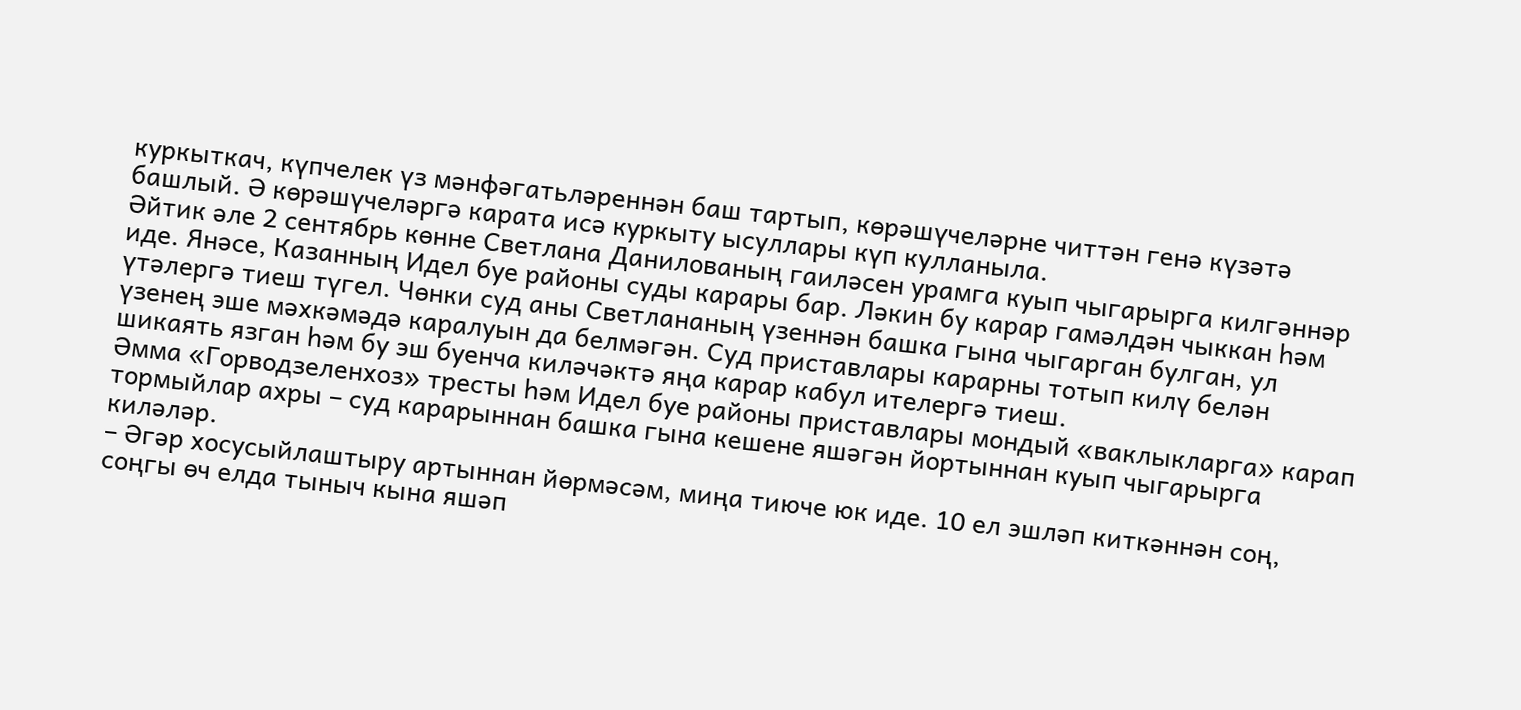куркыткач, күпчелек үз мәнфәгатьләреннән баш тартып, көрәшүчеләрне читтән генә күзәтә башлый. Ә көрәшүчеләргә карата исә куркыту ысуллары күп кулланыла.
Әйтик әле 2 сентябрь көнне Светлана Данилованың гаиләсен урамга куып чыгарырга килгәннәр иде. Янәсе, Казанның Идел буе районы суды карары бар. Ләкин бу карар гамәлдән чыккан һәм үтәлергә тиеш түгел. Чөнки суд аны Светлананың үзеннән башка гына чыгарган булган, ул үзенең эше мәхкәмәдә каралуын да белмәгән. Суд приставлары карарны тотып килү белән шикаять язган һәм бу эш буенча киләчәктә яңа карар кабул ителергә тиеш.
Әмма «Горводзеленхоз» тресты һәм Идел буе районы приставлары мондый «ваклыкларга» карап тормыйлар ахры – суд карарыннан башка гына кешене яшәгән йортыннан куып чыгарырга киләләр.
– Әгәр хосусыйлаштыру артыннан йөрмәсәм, миңа тиюче юк иде. 10 ел эшләп киткәннән соң, соңгы өч елда тыныч кына яшәп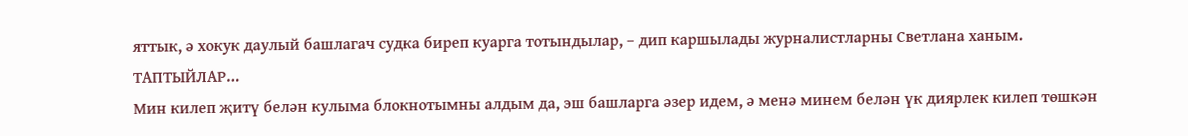яттык, ә хокук даулый башлагач судка биреп куарга тотындылар, – дип каршылады журналистларны Светлана ханым.
ТАПТЫЙЛАР…
Мин килеп җитү белән кулыма блокнотымны алдым да, эш башларга әзер идем, ә менә минем белән үк диярлек килеп төшкән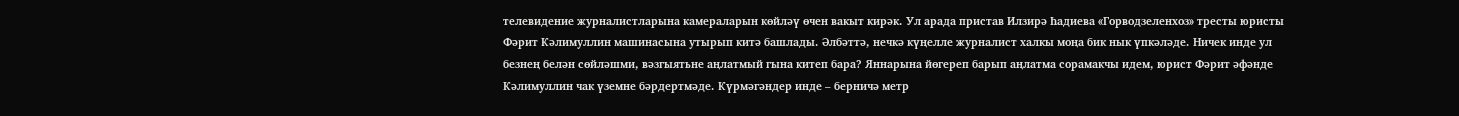телевидение журналистларына камераларын көйләү өчен вакыт кирәк. Ул арада пристав Илзирә Һадиева «Горводзеленхоз» тресты юристы Фәрит Кәлимуллин машинасына утырып китә башлады. Әлбәттә, нечкә күңелле журналист халкы моңа бик нык үпкәләде. Ничек инде ул безнең белән сөйләшми, вәзгыятьне аңлатмый гына китеп бара? Яннарына йөгереп барып аңлатма сорамакчы идем, юрист Фәрит әфәнде Кәлимуллин чак үземне бәрдертмәде. Күрмәгәндер инде – берничә метр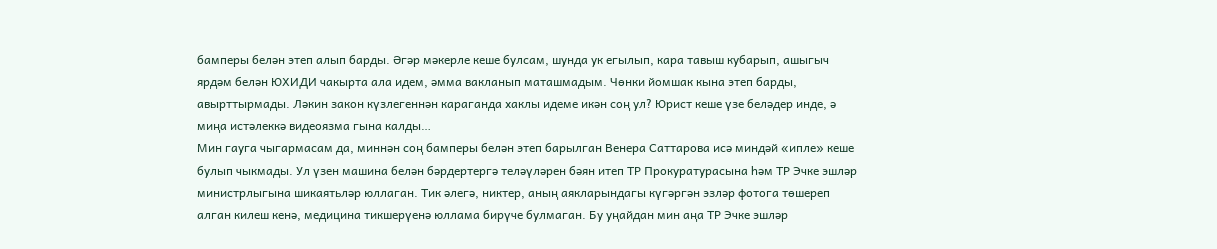бамперы белән этеп алып барды. Әгәр мәкерле кеше булсам, шунда ук егылып, кара тавыш кубарып, ашыгыч ярдәм белән ЮХИДИ чакырта ала идем, әмма вакланып маташмадым. Чөнки йомшак кына этеп барды, авырттырмады. Ләкин закон күзлегеннән караганда хаклы идеме икән соң ул? Юрист кеше үзе беләдер инде, ә миңа истәлеккә видеоязма гына калды…
Мин гауга чыгармасам да, миннән соң бамперы белән этеп барылган Венера Саттарова исә миндәй «ипле» кеше булып чыкмады. Ул үзен машина белән бәрдертергә теләүләрен бәян итеп ТР Прокуратурасына һәм ТР Эчке эшләр министрлыгына шикаятьләр юллаган. Тик әлегә, никтер, аның аякларындагы күгәргән эзләр фотога төшереп алган килеш кенә, медицина тикшерүенә юллама бирүче булмаган. Бу уңайдан мин аңа ТР Эчке эшләр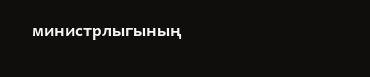министрлыгының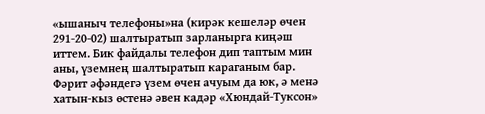«ышаныч телефоны»на (кирәк кешеләр өчен 291-20-02) шалтыратып зарланырга киңәш иттем. Бик файдалы телефон дип таптым мин аны, үземнең шалтыратып караганым бар.
Фәрит әфәндегә үзем өчен ачуым да юк, ә менә хатын-кыз өстенә әвен кадәр «Хюндай-Туксон»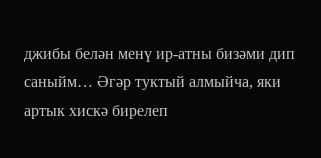джибы белән менү ир-атны бизәми дип саныйм… Әгәр туктый алмыйча, яки артык хискә бирелеп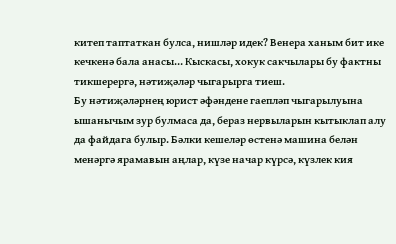китеп таптаткан булса, нишләр идек? Венера ханым бит ике кечкенә бала анасы… Кыскасы, хокук сакчылары бу фактны тикшерергә, нәтиҗәләр чыгарырга тиеш.
Бу нәтиҗәләрнең юрист әфәндене гаепләп чыгарылуына ышанычым зур булмаса да, бераз нервыларын кытыклап алу да файдага булыр. Бәлки кешеләр өстенә машина белән менәргә ярамавын аңлар, күзе начар күрсә, күзлек кия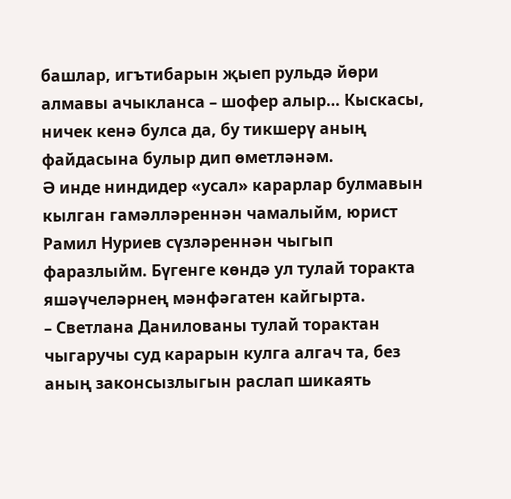башлар, игътибарын җыеп рульдә йөри алмавы ачыкланса – шофер алыр… Кыскасы, ничек кенә булса да, бу тикшерү аның файдасына булыр дип өметләнәм.
Ә инде ниндидер «усал» карарлар булмавын кылган гамәлләреннән чамалыйм, юрист Рамил Нуриев сүзләреннән чыгып фаразлыйм. Бүгенге көндә ул тулай торакта яшәүчеләрнең мәнфәгатен кайгырта.
– Светлана Данилованы тулай торактан чыгаручы суд карарын кулга алгач та, без аның законсызлыгын раслап шикаять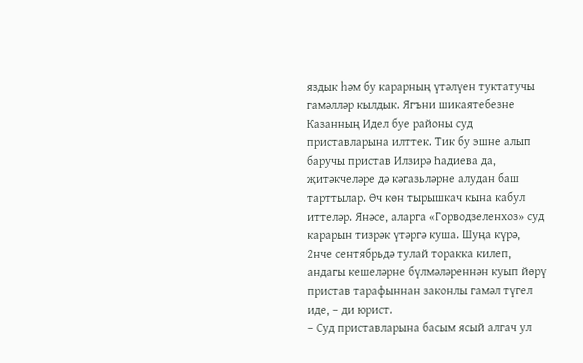яздык һәм бу карарның үтәлүен туктатучы гамәлләр кылдык. Ягъни шикаятебезне Казанның Идел буе районы суд приставларына илттек. Тик бу эшне алып баручы пристав Илзирә Һадиева да, җитәкчеләре дә кәгазьләрне алудан баш тарттылар. Өч көн тырышкач кына кабул иттеләр. Янәсе, аларга «Горводзеленхоз» суд карарын тизрәк үтәргә куша. Шуңа күрә, 2нче сентябрьдә тулай торакка килеп, андагы кешеләрне бүлмәләреннән куып йөрү пристав тарафыннан законлы гамәл түгел иде, – ди юрист.
– Суд приставларына басым ясый алгач ул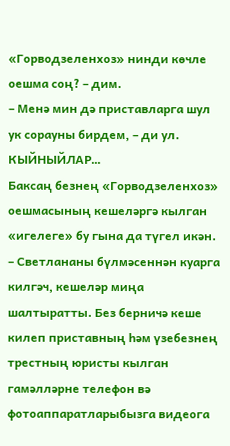«Горводзеленхоз» нинди көчле оешма соң? – дим.
– Менә мин дә приставларга шул ук сорауны бирдем, – ди ул.
КЫЙНЫЙЛАР…
Баксаң безнең «Горводзеленхоз» оешмасының кешеләргә кылган «игелеге» бу гына да түгел икән.
– Светлананы бүлмәсеннән куарга килгәч, кешеләр миңа шалтыратты. Без берничә кеше килеп приставның һәм үзебезнең трестның юристы кылган гамәлләрне телефон вә фотоаппаратларыбызга видеога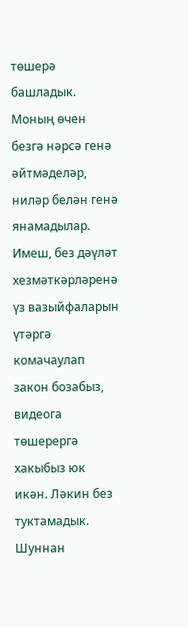төшерә башладык. Моның өчен безгә нәрсә генә әйтмәделәр, ниләр белән генә янамадылар. Имеш, без дәүләт хезмәткәрләренә үз вазыйфаларын үтәргә комачаулап закон бозабыз, видеога төшерергә хакыбыз юк икән. Ләкин без туктамадык. Шуннан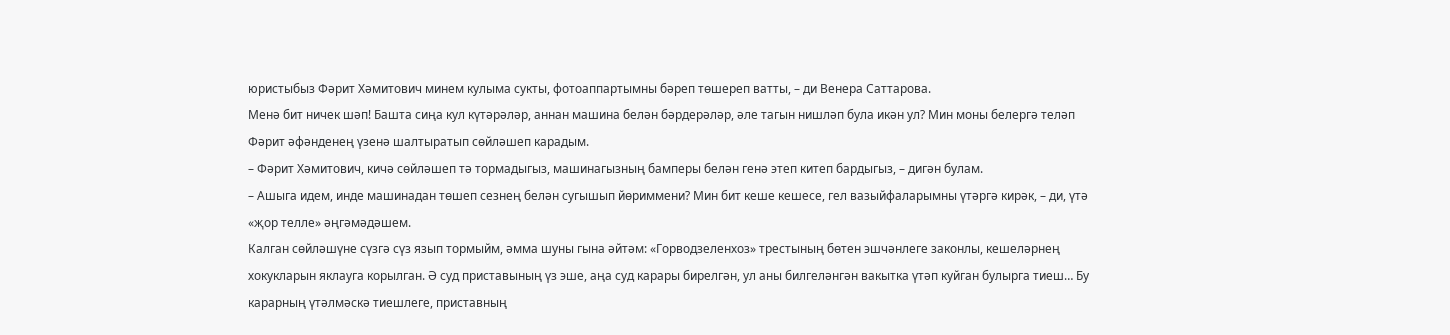юристыбыз Фәрит Хәмитович минем кулыма сукты, фотоаппартымны бәреп төшереп ватты, – ди Венера Саттарова.
Менә бит ничек шәп! Башта сиңа кул күтәрәләр, аннан машина белән бәрдерәләр, әле тагын нишләп була икән ул? Мин моны белергә теләп Фәрит әфәнденең үзенә шалтыратып сөйләшеп карадым.
– Фәрит Хәмитович, кичә сөйләшеп тә тормадыгыз, машинагызның бамперы белән генә этеп китеп бардыгыз, – дигән булам.
– Ашыга идем, инде машинадан төшеп сезнең белән сугышып йөриммени? Мин бит кеше кешесе, гел вазыйфаларымны үтәргә кирәк, – ди, үтә «җор телле» әңгәмәдәшем.
Калган сөйләшүне сүзгә сүз язып тормыйм, әмма шуны гына әйтәм: «Горводзеленхоз» трестының бөтен эшчәнлеге законлы, кешеләрнең хокукларын яклауга корылган. Ә суд приставының үз эше, аңа суд карары бирелгән, ул аны билгеләнгән вакытка үтәп куйган булырга тиеш… Бу карарның үтәлмәскә тиешлеге, приставның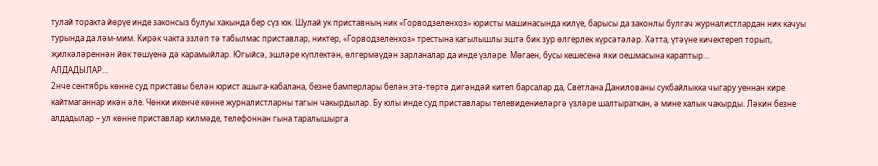тулай торакта йөрүе инде законсыз булуы хакында бер сүз юк. Шулай ук приставның ник «Горводзеленхоз» юристы машинасында килүе, барысы да законлы булгач журналистлардан ник качуы турында да ләм-мим. Кирәк чакта эзләп тә табылмас приставлар, никтер, «Горводзеленхоз» трестына кагылышлы эштә бик зур өлгерлек күрсәтәләр. Хәтта, үтәүне кичектереп торып, җилкәләреннән йөк төшүенә дә карамыйлар. Югыйсә, эшләре күплектән, өлгермәүдән зарланалар да инде үзләре. Мөгаен, бусы кешесенә яки оешмасына караптыр…
АЛДАДЫЛАР…
2нче сентябрь көнне суд приставы белән юрист ашыга-кабалана, безне бамперлары белән этә-төртә дигәндәй китеп барсалар да, Светлана Данилованы сукбайлыкка чыгару уеннан кире кайтмаганнар икән әле. Чөнки икенче көнне журналистларны тагын чакырдылар. Бу юлы инде суд приставлары телевидениеләргә үзләре шалтыраткан, ә мине халык чакырды. Ләкин безне алдадылар – ул көнне приставлар килмәде, телефоннан гына таралышырга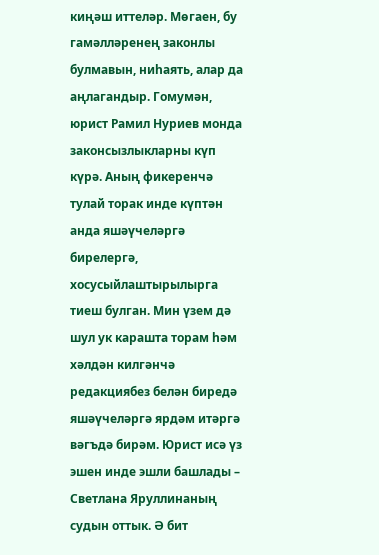киңәш иттеләр. Мөгаен, бу гамәлләренең законлы булмавын, ниһаять, алар да аңлагандыр. Гомумән, юрист Рамил Нуриев монда законсызлыкларны күп күрә. Аның фикеренчә тулай торак инде күптән анда яшәүчеләргә бирелергә, хосусыйлаштырылырга тиеш булган. Мин үзем дә шул ук карашта торам һәм хәлдән килгәнчә редакциябез белән биредә яшәүчеләргә ярдәм итәргә вәгъдә бирәм. Юрист исә үз эшен инде эшли башлады – Светлана Яруллинаның судын оттык. Ә бит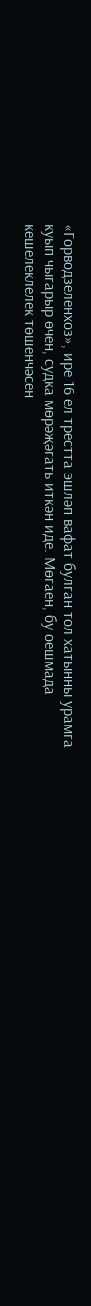«Горводзеленхоз», ире 16 ел трестта эшләп вафат булган тол хатынны урамга куып чыгарыр өчен, судка мөрәҗәгать иткән иде. Мөгаен, бу оешмада кешелеклелек төшенчәсен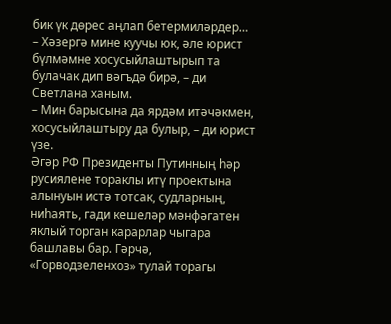бик үк дөрес аңлап бетермиләрдер…
– Хәзергә мине куучы юк, әле юрист бүлмәмне хосусыйлаштырып та булачак дип вәгъдә бирә, – ди Светлана ханым.
– Мин барысына да ярдәм итәчәкмен, хосусыйлаштыру да булыр, – ди юрист үзе.
Әгәр РФ Президенты Путинның һәр русиялене тораклы итү проектына алынуын истә тотсак, судларның, ниһаять, гади кешеләр мәнфәгатен яклый торган карарлар чыгара башлавы бар. Гәрчә, «Горводзеленхоз» тулай торагы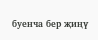буенча бер җиңү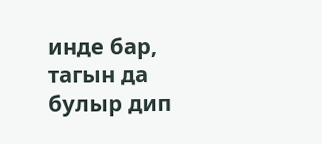инде бар, тагын да булыр дип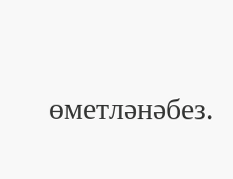өметләнәбез.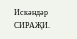Искәндәр СИРАҖИ.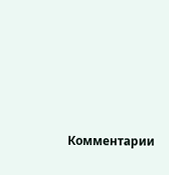Комментарии